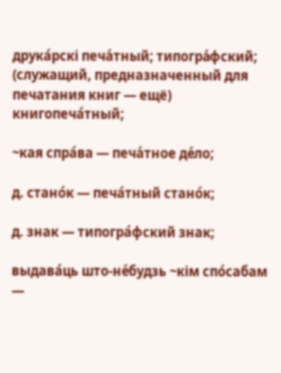друка́рскі печа́тный; типогра́фский; (служащий, предназначенный для печатания книг — ещё) книгопеча́тный;

~кая спра́ва — печа́тное де́ло;

д. стано́к — печа́тный стано́к;

д. знак — типогра́фский знак;

выдава́ць што-не́будзь ~кім спо́сабам —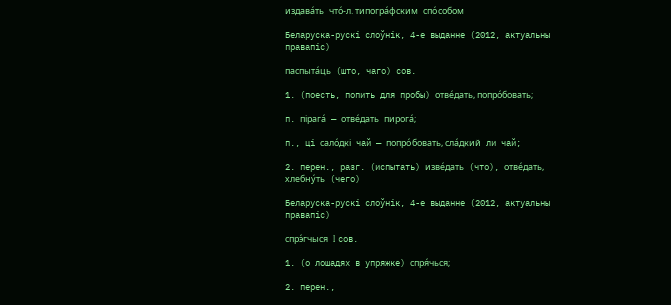издава́ть что́-л. типогра́фским спо́собом

Беларуска-рускі слоўнік, 4-е выданне (2012, актуальны правапіс)

паспыта́ць (што, чаго) сов.

1. (поесть, попить для пробы) отве́дать, попро́бовать;

п. пірага́ — отве́дать пирога́;

п., ці сало́дкі чай — попро́бовать, сла́дкий ли чай;

2. перен., разг. (испытать) изве́дать (что), отве́дать, хлебну́ть (чего)

Беларуска-рускі слоўнік, 4-е выданне (2012, актуальны правапіс)

спрэ́гчыся I сов.

1. (о лошадях в упряжке) спря́чься;

2. перен.,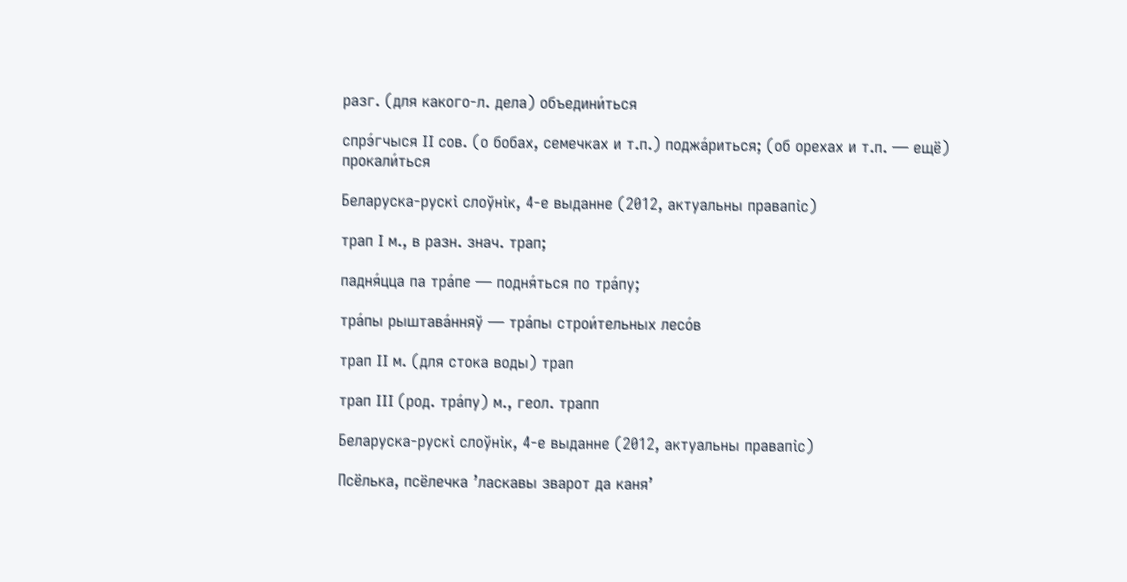разг. (для какого-л. дела) объедини́ться

спрэ́гчыся II сов. (о бобах, семечках и т.п.) поджа́риться; (об орехах и т.п. — ещё) прокали́ться

Беларуска-рускі слоўнік, 4-е выданне (2012, актуальны правапіс)

трап I м., в разн. знач. трап;

падня́цца па тра́пе — подня́ться по тра́пу;

тра́пы рыштава́нняў — тра́пы строи́тельных лесо́в

трап II м. (для стока воды) трап

трап III (род. тра́пу) м., геол. трапп

Беларуска-рускі слоўнік, 4-е выданне (2012, актуальны правапіс)

Псёлька, псёлечка ’ласкавы зварот да каня’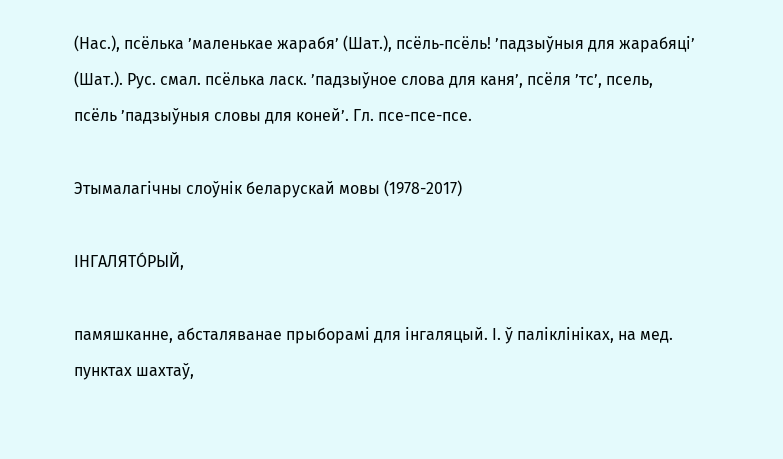(Нас.), псёлька ’маленькае жарабя’ (Шат.), псёль‑псёль! ’падзыўныя для жарабяці’ (Шат.). Рус. смал. псёлька ласк. ’падзыўное слова для каня’, псёля ’тс’, псель, псёль ’падзыўныя словы для коней’. Гл. псе-псе-псе.

Этымалагічны слоўнік беларускай мовы (1978-2017)

ІНГАЛЯТО́РЫЙ,

памяшканне, абсталяванае прыборамі для інгаляцый. І. ў паліклініках, на мед. пунктах шахтаў,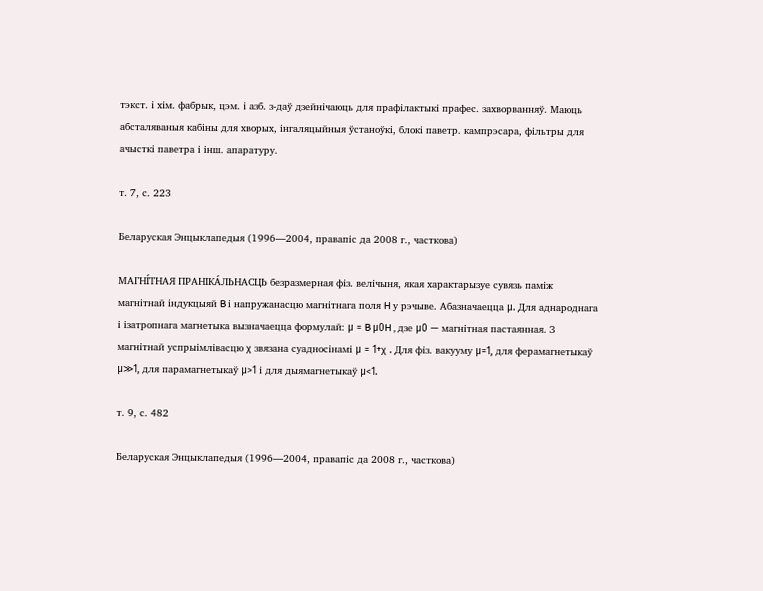тэкст. і хім. фабрык, цэм. і азб. з-даў дзейнічаюць для прафілактыкі прафес. захворванняў. Маюць абсталяваныя кабіны для хворых, інгаляцыйныя ўстаноўкі, блокі паветр. кампрэсара, фільтры для ачысткі паветра і інш. апаратуру.

т. 7, с. 223

Беларуская Энцыклапедыя (1996—2004, правапіс да 2008 г., часткова)

МАГНІ́ТНАЯ ПРАНІКА́ЛЬНАСЦЬ безразмерная фіз. велічыня, якая характарызуе сувязь паміж магнітнай індукцыяй B і напружанасцю магнітнага поля H у рэчыве. Абазначаецца μ. Для аднароднага і ізатропнага магнетыка вызначаецца формулай: μ = B μ0H , дзе μ0 — магнітная пастаянная. З магнітнай успрыімлівасцю χ звязана суадносінамі μ = 1+χ . Для фіз. вакууму μ=1, для ферамагнетыкаў μ≫1, для парамагнетыкаў μ>1 і для дыямагнетыкаў μ<1.

т. 9, с. 482

Беларуская Энцыклапедыя (1996—2004, правапіс да 2008 г., часткова)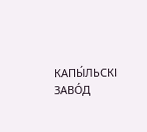КАПЫ́ЛЬСКІ ЗАВО́Д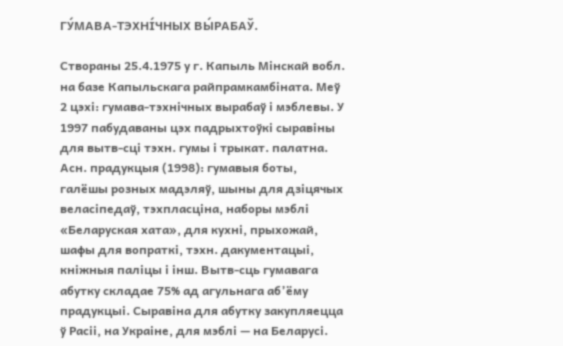ГУ́МАВА-ТЭХНІ́ЧНЫХ ВЫ́РАБАЎ.

Створаны 25.4.1975 у г. Капыль Мінскай вобл. на базе Капыльскага райпрамкамбіната. Меў 2 цэхі: гумава-тэхнічных вырабаў і мэблевы. У 1997 пабудаваны цэх падрыхтоўкі сыравіны для вытв-сці тэхн. гумы і трыкат. палатна. Асн. прадукцыя (1998): гумавыя боты, галёшы розных мадэляў, шыны для дзіцячых веласіпедаў, тэхпласціна, наборы мэблі «Беларуская хата», для кухні, прыхожай, шафы для вопраткі, тэхн. дакументацыі, кніжныя паліцы і інш. Вытв-сць гумавага абутку складае 75% ад агульнага аб’ёму прадукцыі. Сыравіна для абутку закупляецца ў Расіі, на Украіне, для мэблі — на Беларусі.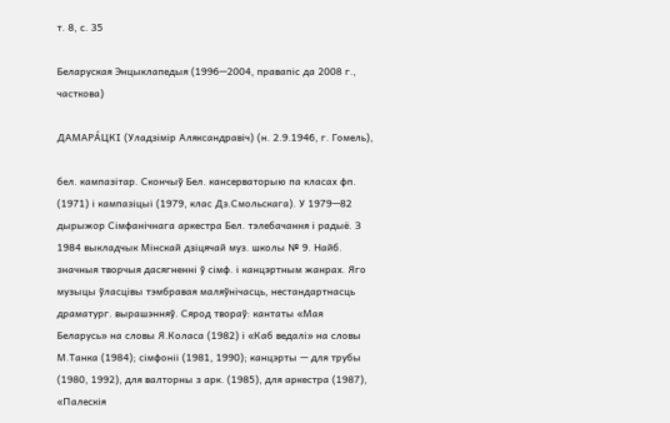т. 8, с. 35

Беларуская Энцыклапедыя (1996—2004, правапіс да 2008 г., часткова)

ДАМАРА́ЦКІ (Уладзімір Аляксандравіч) (н. 2.9.1946, г. Гомель),

бел. кампазітар. Скончыў Бел. кансерваторыю па класах фп. (1971) і кампазіцыі (1979, клас Дз.Смольскага). У 1979—82 дырыжор Сімфанічнага аркестра Бел. тэлебачання і радыё. З 1984 выкладчык Мінскай дзіцячай муз. школы № 9. Найб. значныя творчыя дасягненні ў сімф. і канцэртным жанрах. Яго музыцы ўласцівы тэмбравая маляўнічасць, нестандартнасць драматург. вырашэнняў. Сярод твораў: кантаты «Мая Беларусь» на словы Я.Коласа (1982) і «Каб ведалі» на словы М.Танка (1984); сімфоніі (1981, 1990); канцэрты — для трубы (1980, 1992), для валторны з арк. (1985), для аркестра (1987), «Палескія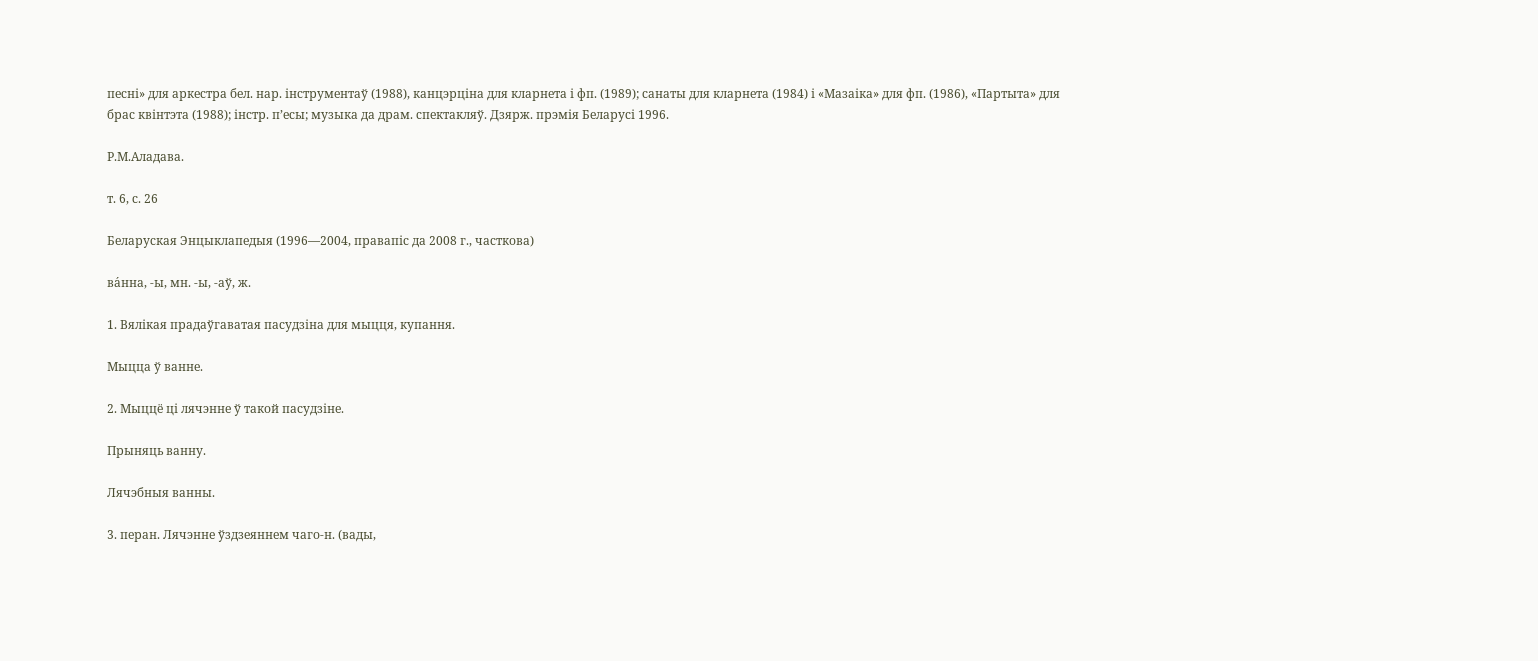песні» для аркестра бел. нар. інструментаў (1988), канцэрціна для кларнета і фп. (1989); санаты для кларнета (1984) і «Мазаіка» для фп. (1986), «Партыта» для брас квінтэта (1988); інстр. п’есы; музыка да драм. спектакляў. Дзярж. прэмія Беларусі 1996.

Р.М.Аладава.

т. 6, с. 26

Беларуская Энцыклапедыя (1996—2004, правапіс да 2008 г., часткова)

ва́нна, -ы, мн. -ы, -аў, ж.

1. Вялікая прадаўгаватая пасудзіна для мыцця, купання.

Мыцца ў ванне.

2. Мыццё ці лячэнне ў такой пасудзіне.

Прыняць ванну.

Лячэбныя ванны.

3. перан. Лячэнне ўздзеяннем чаго-н. (вады,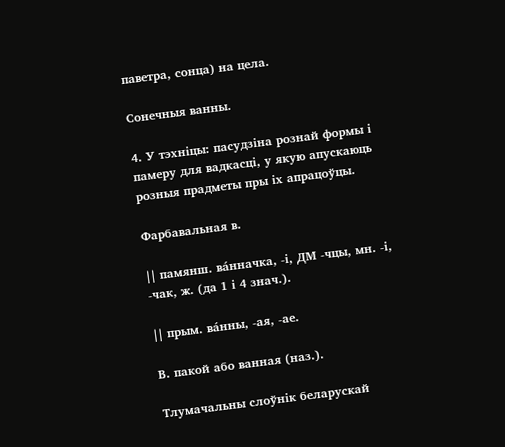паветра, сонца) на цела.

Сонечныя ванны.

4. У тэхніцы: пасудзіна рознай формы і памеру для вадкасці, у якую апускаюць розныя прадметы пры іх апрацоўцы.

Фарбавальная в.

|| памянш. ва́нначка, -і, ДМ -чцы, мн. -і, -чак, ж. (да 1 і 4 знач.).

|| прым. ва́нны, -ая, -ае.

В. пакой або ванная (наз.).

Тлумачальны слоўнік беларускай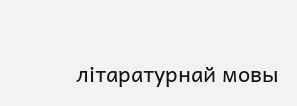літаратурнай мовы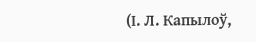(І. Л. Капылоў,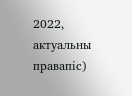2022, актуальны правапіс)